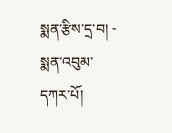སྨན་རྩིས་དྲ་བ། - སྨན་འབུམ་དཀར་པོ།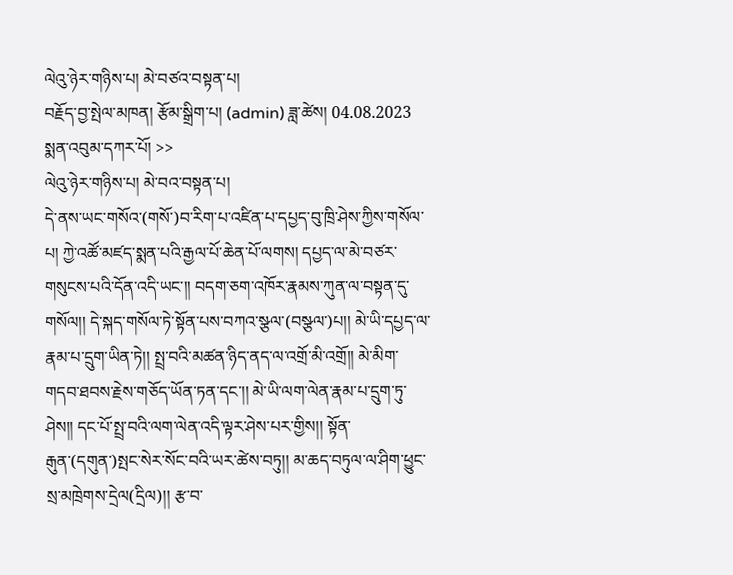ལེའུ་ཉེར་གཉིས་པ། མེ་བཙའ་བསྟན་པ།
བརྗོད་བྱ་སྤེལ་མཁན། རྩོམ་སྒྲིག་པ། (admin) ཟླ་ཚེས། 04.08.2023
སྨན་འབུམ་དཀར་པོ། >>
ལེའུ་ཉེར་གཉིས་པ། མེ་བའ་བསྟན་པ།
དེ་ནས་ཡང་གསོའ་(གསོ་)བ་རིག་པ་འཛིན་པ་དཔྱད་བུ་ཁྲི་ཤེས་ཀྱིས་གསོལ་པ། ཀྱེ་འཚོ་མཛད་སྨན་པའི་རྒྱལ་པོ་ཆེན་པོ་ལགས། དཔྱད་ལ་མེ་བཙར་གསུངས་པའི་དོན་འདི་ཡང་།། བདག་ཅག་འཁོར་རྣམས་ཀུན་ལ་བསྟན་དུ་གསོལ།། དེ་སྐད་གསོལ་ཏེ་སྟོན་པས་བཀའ་སྩལ་(བསྩལ་)པ།། མེ་ཡི་དཔྱད་ལ་རྣམ་པ་དྲུག་ཡིན་ཏེ།། སྤྲ་བའི་མཚན་ཉིད་ནད་ལ་འགྲོ་མི་འགྲོ།། མེ་མིག་གདབ་ཐབས་རྗེས་གཅོད་ཡོན་ཏན་དང་།། མེ་ཡི་ལག་ལེན་རྣམ་པ་དྲུག་ཏུ་ཤེས།། དང་པོ་སྤྲ་བའི་ལག་ལེན་འདི་ལྟར་ཤེས་པར་གྱིས།། སྟོན་རྒུན་(དགུན་)སྤང་སེར་སོང་བའི་ཡར་ཚེས་བཏུ།། མ་ཆད་བཏུལ་ལ་ཤིག་ཕྱུང་སྲ་མཁྲེགས་དྲེལ(དྲིལ)།། རྩ་བ་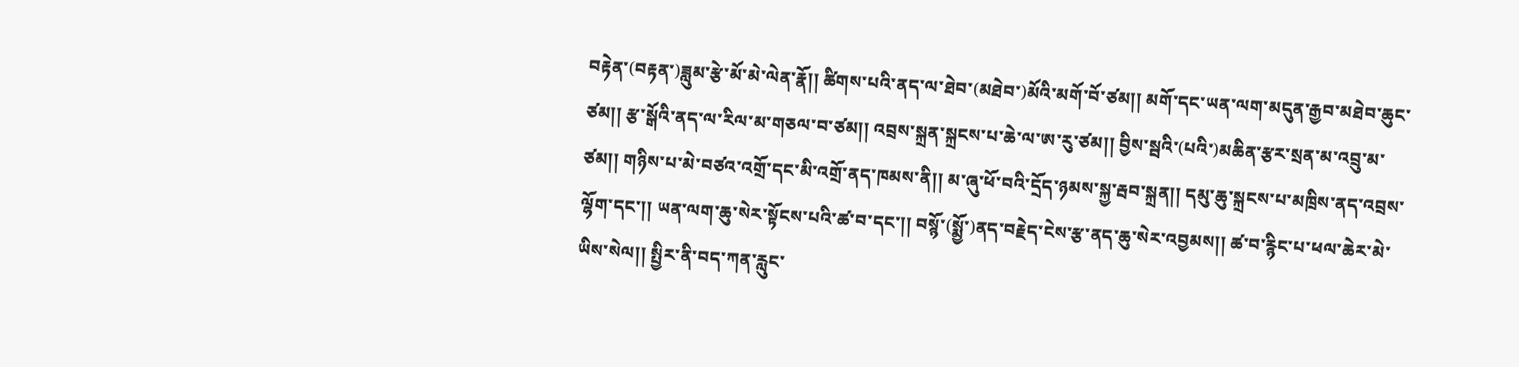བརྟེན་(བརྟན་)ཟླུམ་རྩེ་མོ་མེ་ལེན་རྣོ།། ཚིགས་པའི་ནད་ལ་ཐེབ་(མཐེབ་)མོའི་མགོ་བོ་ཙམ།། མགོ་དང་ཡན་ལག་མདུན་རྒྱབ་མཐེབ་ཆུང་ཙམ།། རྩ་སྒོའི་ནད་ལ་རིལ་མ་གཅལ་བ་ཙམ།། འབྲས་སྐྲན་སྐྲངས་པ་ཆེ་ལ་ཨ་རུ་ཙམ།། བྱིས་སྦའི་(པའི་)མཆིན་རྩར་སྲན་མ་འབྲུ་མ་ཙམ།། གཉིས་པ་མེ་བཙའ་འགྲོ་དང་མི་འགྲོ་ནད་ཁམས་ནི།། མ་ཞུ་ཕོ་བའི་དྲོད་ཉམས་སྐྱ་རྦབ་སྐྲན།། དམུ་ཆུ་སྐྲངས་པ་མཁྲིས་ནད་འབྲས་ལྷོག་དང་།། ཡན་ལག་ཆུ་སེར་སྟོངས་པའི་ཚ་བ་དང་།། བསྙོ་(སྨྱོ་)ནད་བརྗེད་ངེས་རྩ་ནད་ཆུ་སེར་འབྱམས།། ཚ་བ་རྙིང་པ་ཕལ་ཆེར་མེ་ཡིས་སེལ།། སྤྱིར་ནི་བད་ཀན་རླུང་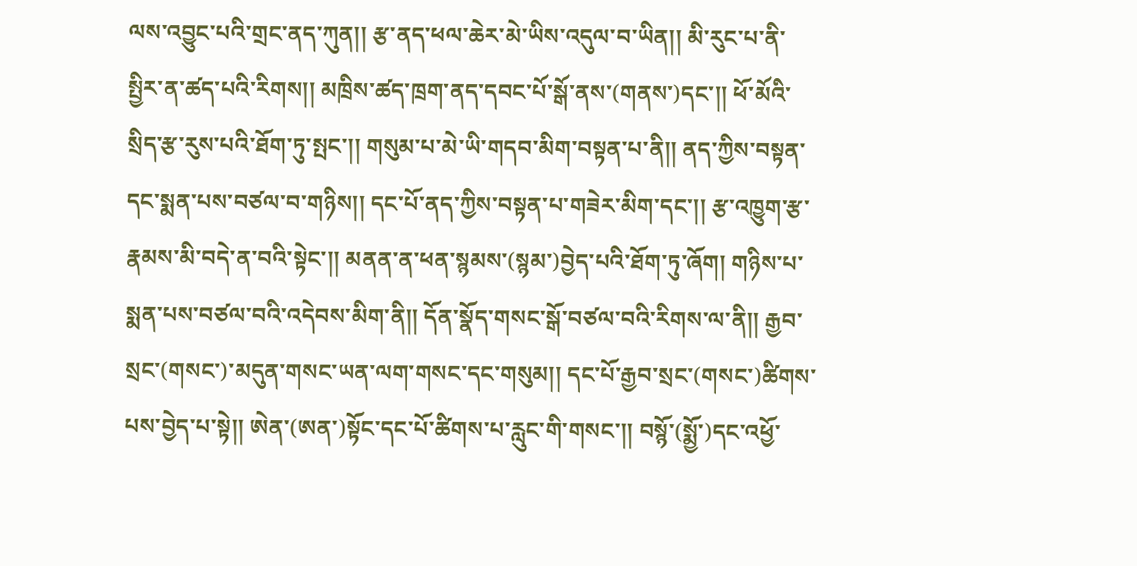ལས་འབྱུང་པའི་གྲང་ནད་ཀུན།། རྩ་ནད་ཕལ་ཆེར་མེ་ཡིས་འདུལ་བ་ཡིན།། མི་རུང་པ་ནི་སྤྱིར་ན་ཚད་པའི་རིགས།། མཁྲིས་ཚད་ཁྲག་ནད་དབང་པོ་སྒོ་ནས་(གནས་)དང་།། ཕོ་མོའི་སྲིད་རྩ་རུས་པའི་ཐོག་ཏུ་སྤང་།། གསུམ་པ་མེ་ཡི་གདབ་མིག་བསྟན་པ་ནི།། ནད་ཀྱིས་བསྟན་དང་སྨན་པས་བཙལ་བ་གཉིས།། དང་པོ་ནད་ཀྱིས་བསྟན་པ་གཟེར་མིག་དང་།། རྩ་འཁྱུག་རྩ་རྣམས་མི་བདེ་ན་བའི་སྟེང་།། མནན་ན་ཕན་སྙམས་(སྙམ་)བྱེད་པའི་ཐོག་ཏུ་ཞོག། གཉིས་པ་སྨན་པས་བཙལ་བའི་འདེབས་མིག་ནི།། དོན་སྣོད་གསང་སྒོ་བཙལ་བའི་རིགས་ལ་ནི།། རྒྱབ་སྲང་(གསང་)་མདུན་གསང་ཡན་ལག་གསང་དང་གསུམ།། དང་པོ་རྒྱབ་སྲང་(གསང་)ཚིགས་པས་བྱེད་པ་སྟེ།། ཨེན་(ཨན་)སྟོང་དང་པོ་ཚིགས་པ་རླུང་གི་གསང་།། བསྙོ་(སྨྱོ་)དང་འཕྱོ་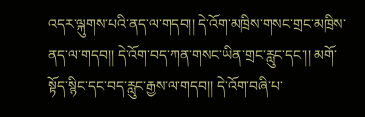འདར་ལྐུགས་པའི་ནད་ལ་གདབ།། དེ་འོག་མཁྲིས་གསང་གྲང་མཁྲིས་ནད་ལ་གདབ།། དེ་འོག་བད་ཀན་གསང་ཡིན་གྲང་རླུང་དང་།། མགོ་སྟོད་སྙིང་དང་བད་རླུང་རྒྱས་ལ་གདབ།། དེ་འོག་བཞི་པ་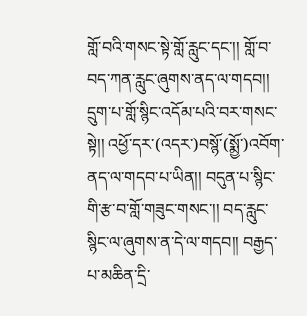གློ་བའི་གསང་སྟེ་གློ་རླུང་དང་།། གློ་བ་བད་ཀན་རླུང་ཞུགས་ནད་ལ་གདབ།། དྲུག་པ་གློ་སྙིང་འདོམ་པའི་བར་གསང་སྟེ།། འཕྱོ་དར་(འདར་)བསྙོ་(སྨྱོ་)འབོག་ནད་ལ་གདབ་པ་ཡིན།། བདུན་པ་སྙིང་གི་རྩ་བ་གློ་གཟུང་གསང་།། བད་རླུང་སྙིང་ལ་ཞུགས་ན་དེ་ལ་གདབ།། བརྒྱད་པ་མཆིན་དྲི་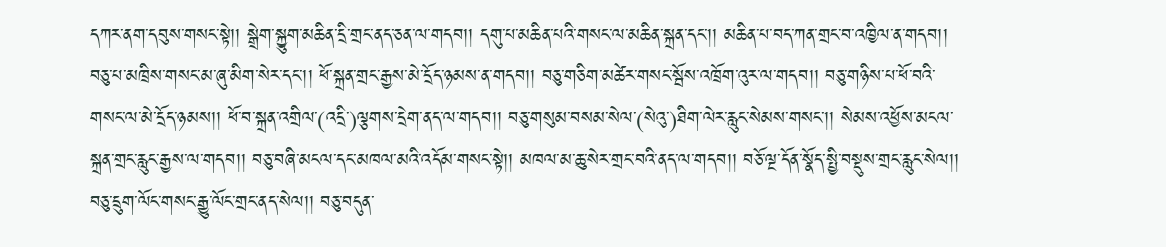དཀར་ནག་དབུས་གསང་སྟེ།། སྒྲེག་སྐྱུག་མཆིན་དྲི་གྲང་ནད་ཅན་ལ་གདབ།། དགུ་པ་མཆིན་པའི་གསང་ལ་མཆིན་སྐྲན་དང་།། མཆིན་པ་བད་ཀན་གྲང་བ་འཁྱིལ་ན་གདབ།། བཅུ་པ་མཁྲིས་གསང་མ་ཞུ་མིག་སེར་དང་།། ཕོ་སྐྲན་གྲང་རྒྱས་མེ་དྲོད་ཉམས་ན་གདབ།། བཅུ་གཅིག་མཚེར་གསང་སྦོས་འཁྲོག་འུར་ལ་གདབ།། བཅུ་གཉིས་པ་ཕོ་བའི་གསང་ལ་མེ་དྲོད་ཉམས།། ཕོ་བ་སྐྲན་འགྲིལ་(འདྲི་)ལྕགས་དྲེག་ནད་ལ་གདབ།། བཅུ་གསུམ་བསམ་སེལ་(སེའུ་)ཐིག་ལེར་རླུང་སེམས་གསང་།། སེམས་འཕྱོས་མངལ་སྐྲན་གྲང་རླུང་རྒྱས་ལ་གདབ།། བཅུ་བཞི་མངལ་དང་མཁལ་མའི་འདོམ་གསང་སྟེ།། མཁལ་མ་ཆུ་སེར་གྲང་བའི་ནད་ལ་གདབ།། བཅོ་ལྔ་དོན་སྣོད་སྤྱི་བསྡུས་གྲང་རླུང་སེལ།། བཅུ་དྲུག་ལོང་གསང་རྒྱུ་ལོང་གྲང་ནད་སེལ།། བཅུ་བདུན་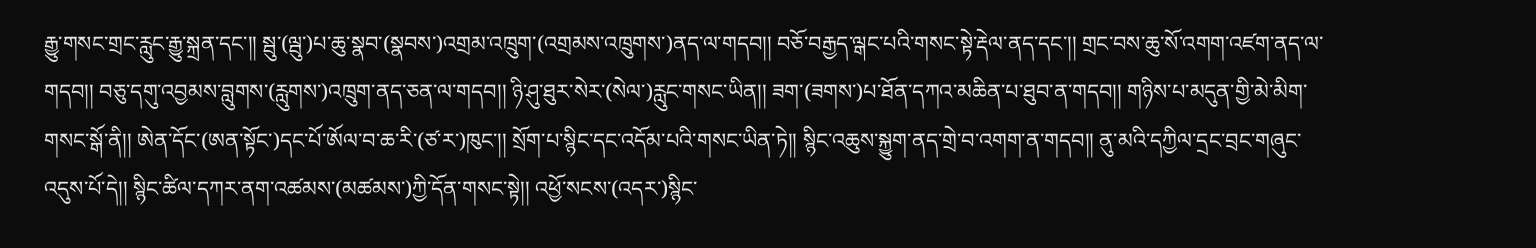རྒྱུ་གསང་གྲང་རླུང་རྒྱུ་སྐྲན་དང་།། སྦུ་(ལྦུ་)པ་ཆུ་སྣབ་(སྣབས་)འགྲམ་འཁྲུག་(འགྲམས་འཁྲུགས་)ནད་ལ་གདབ།། བཅོ་བརྒྱད་ལྒང་པའི་གསང་སྟེ་རྡེལ་ནད་དང་།། གྲང་བས་ཆུ་སོ་འགག་འཛག་ནད་ལ་གདབ།། བཅུ་དགུ་འབྱམས་བླུགས་(རླུགས་)འཁྲུག་ནད་ཅན་ལ་གདབ།། ཉི་ཤུ་ཐུར་སེར་(སེལ་)རླུང་གསང་ཡིན།། ཟག་(ཟགས་)པ་ཐོན་དཀའ་མཆིན་པ་ཐུབ་ན་གདབ།། གཉིས་པ་མདུན་གྱི་མེ་མིག་གསང་སྒོ་ནི།། ཨེན་དོང་(ཨན་སྟོང་)དང་པོ་ཨོལ་བ་ཆ་རི་(ཙ་ར་)ཁུང་།། སྲོག་པ་སྙིང་དང་འདོམ་པའི་གསང་ཡིན་ཏེ།། སྙིང་འཆུས་སྐྱུག་ནད་གྲེ་བ་འགག་ན་གདབ།། ནུ་མའི་དཀྱིལ་དྲང་བྲང་གཞུང་འདུས་པོ་དེ།། སྙིང་ཚིལ་དཀར་ནག་འཚམས་(མཚམས་)ཀྱི་དོན་གསང་སྟེ།། འཕྱོ་སངས་(འདར་)སྙིང་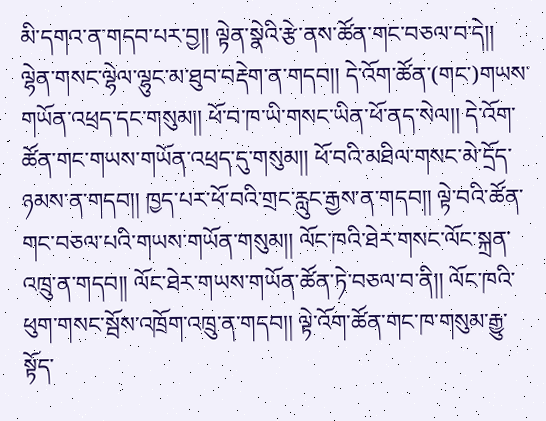མི་དགའ་ན་གདབ་པར་བྱ།། ལྟེན་སྣེའི་རྩེ་ནས་ཚོན་གང་བཅལ་བ་དེ།། ལྷེན་གསང་ལྷེལ་ལྷུང་མ་ཐུབ་བརྡེག་ན་གདབ།། དེ་འོག་ཚོན་(གང་)གཡས་གཡོན་འཕྲད་དང་གསུམ།། ཕོ་བ་ཁ་ཡི་གསང་ཡིན་ཕོ་ནད་སེལ།། དེ་འོག་ཚོན་གང་གཡས་གཡོན་འཕྲད་དུ་གསུམ།། ཕོ་བའི་མཐིལ་གསང་མེ་དྲོད་ཉམས་ན་གདབ།། ཁྱད་པར་ཕོ་བའི་གྲང་རླུང་རྒྱས་ན་གདབ།། ལྟེ་བའི་ཚོན་གང་བཅལ་པའི་གཡས་གཡོན་གསུམ།། ལོང་ཁའི་ཐེར་གསང་ལོང་སྐྲན་འཁྲུ་ན་གདབ།། ལོང་ཐེར་གཡས་གཡོན་ཚོན་ཏེ་བཅལ་བ་ནི།། ལོང་ཁའི་ཕུག་གསང་སྦོས་འཁྲོག་འཁྲུ་ན་གདབ།། ལྟེ་འོག་ཚོན་གང་ཁ་གསུམ་རྒྱུ་སྟོད་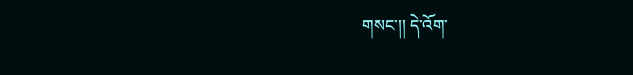གསང་།། དེ་འོག་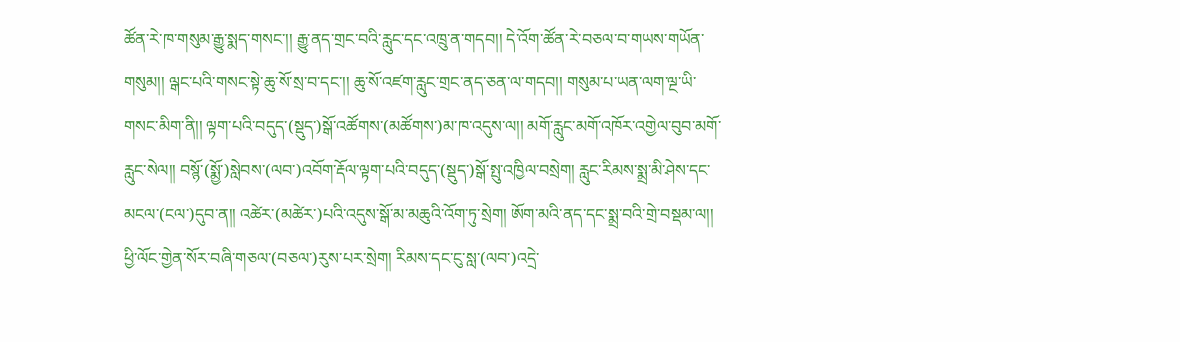ཚོན་རེ་ཁ་གསུམ་རྒྱུ་སྨད་གསང་།། རྒྱུ་ནད་གྲང་བའི་རླུང་དང་འཁྲུ་ན་གདབ།། དེ་འོག་ཚོན་རེ་བཅལ་བ་གཡས་གཡོན་གསུམ།། ལྒང་པའི་གསང་སྟེ་ཆུ་སོ་སྲ་བ་དང་།། ཆུ་སོ་འཛག་རླུང་གྲང་ནད་ཅན་ལ་གདབ།། གསུམ་པ་ཡན་ལག་ལྔ་ཡི་གསང་མིག་ནི།། ལྟག་པའི་བདུད་(སྡུད་)སྒོ་འཚོགས་(མཚོགས་)མ་ཁ་འདུས་ལ།། མགོ་རླུང་མགོ་འཁོར་འགྱེལ་བུབ་མགོ་རླུང་སེལ།། བསྙོ་(སྨྱོ་)སླེབས་(ལབ་)འབོག་རྡོལ་ལྟག་པའི་བདུད་(སྡུད་)སྒོ་སྤུ་འཁྱིལ་བསྲེག། རླུང་རིམས་སྨྲ་མི་ཤེས་དང་མངལ་(ངལ་)དུབ་ན།། འཚེར་(མཚེར་)པའི་འདུས་སྒོ་མ་མཆུའི་འོག་ཏུ་སྲེག། ཨོག་མའི་ནད་དང་སྨྲ་བའི་གྲེ་བསྡམ་ལ།། ཕྱི་ལོང་གྱེན་སོར་བཞི་གཅལ་(བཅལ་)རུས་པར་སྲེག། རིམས་དང་ངུ་སླ་(ལབ་)འདྲེ་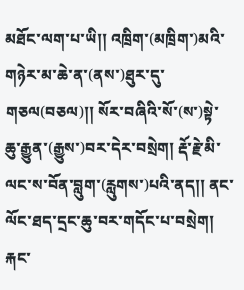མཐོང་ལག་པ་ཡི།། འཁྲིག་(མཁྲིག་)མའི་གཉེར་མ་ཆེ་ན་(ནས་)ཐུར་དུ་གཅལ(བཅལ)།། སོར་བཞིའི་སོ་(ས་)སྟེ་ཆུ་རྒྱུན་(རྒྱུས་)བར་དེར་བསྲེག། རྡོ་རྗེ་མི་ལང་ས་བོན་བླུག་(རླུགས་)པའི་ནད།། ནང་ལོང་ཐད་དྲང་ཆུ་བར་གདོང་པ་བསྲེག། རྐང་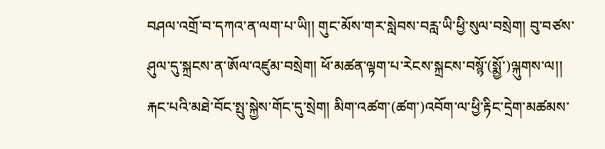བཤལ་འགྲོ་བ་དཀའ་ན་ལག་པ་ཡི།། གུང་མོས་གར་སླེབས་བརླ་ཡི་ཕྱི་སུལ་བསྲེག། བུ་བཙས་ཤུལ་དུ་སྐྲངས་ན་ཨོལ་འཛུམ་བསྲེག། ཕོ་མཚན་ལྟག་པ་རེངས་སྐྲངས་བསྙོ་(སྨྱོ་)ལྐུགས་ལ།། རྐང་པའི་མཐེ་བོང་སྤུ་སྐྱེས་གོང་དུ་སྲེག། མིག་འཚག་(ཚག་)འབོག་ལ་ཕྱི་རྟིང་དྲེག་མཚམས་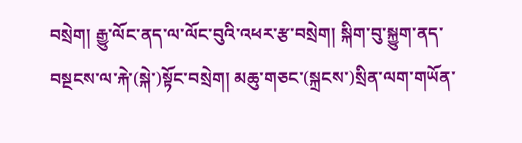བསྲེག། རྒྱུ་ལོང་ནད་ལ་ལོང་བུའི་འཕར་རྩ་བསྲེག། སྐིག་བུ་སྐྱུག་ནད་བསྔངས་ལ་རྐེ་(སྐེ་)སྟོང་བསྲེག། མཆུ་གཅང་(སྐྲངས་)སྲིན་ལག་གཡོན་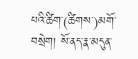པའི་ཚིག་(ཚིགས་)མགོ་བསྲེག། སོ་ནད་རྣ་མདུན་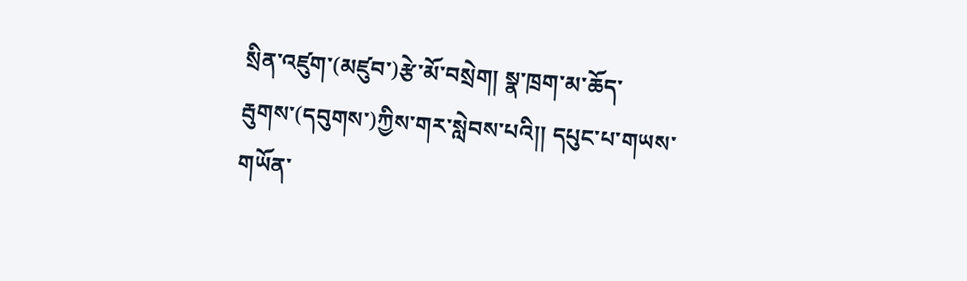སྲིན་འཛུག་(མཛུབ་)རྩེ་མོ་བསྲེག། སྣ་ཁྲག་མ་ཆོད་རྦུགས་(དབུགས་)ཀྱིས་གར་སླེབས་པའི།། དཔུང་པ་གཡས་གཡོན་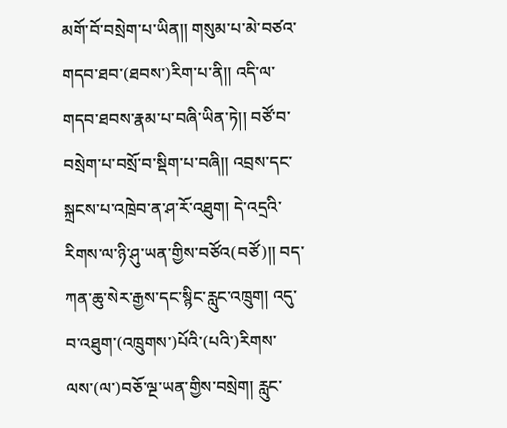མགོ་བོ་བསྲེག་པ་ཡིན།། གསུམ་པ་མེ་བཙའ་གདབ་ཐབ་(ཐབས་)རིག་པ་ནི།། འདི་ལ་གདབ་ཐབས་རྣམ་པ་བཞི་ཡིན་ཏེ།། བཙོ་བ་བསྲེག་པ་བསྲོ་བ་སྡིག་པ་བཞི།། འབྲས་དང་སྐྲངས་པ་འཁྲེབ་ན་ཤ་རོ་འཐུག། དེ་འདྲའི་རིགས་ལ་ཉི་ཤུ་ཡན་གྱིས་བཙོའ(བཙོ)།། བད་ཀན་ཆུ་སེར་རྒྱས་དང་སྙིང་རླུང་འཁྲུག། འདུ་བ་འཐུག་(འཁྲུགས་)པོའི་(པའི་)རིགས་ལས་(ལ་)བཅོ་ལྔ་ཡན་གྱིས་བསྲེག། རླུང་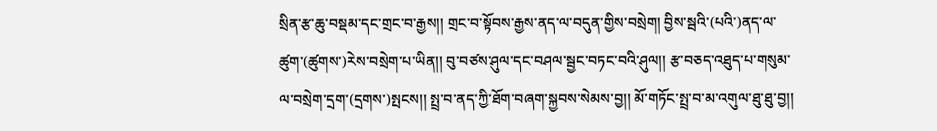སྲིན་རྩ་ཆུ་བསྡམ་དང་གྲང་བ་རྒྱས།། གྲང་བ་སྟོབས་རྒྱས་ནད་ལ་བདུན་གྱིས་བསྲེག། བྱིས་སྦའི་(པའི་)ནད་ལ་ཚུག་(ཚུགས་)རེས་བསྲེག་པ་ཡིན།། བུ་བཙས་ཤུལ་དང་བཤལ་སྦྱང་བཏང་བའི་ཤུལ།། རྩ་བཅད་འཐུད་པ་གསུམ་ལ་བསྲེག་དྲག་(དྲགས་)སྤངས།། སྤྲ་བ་ནད་ཀྱི་ཐོག་བཞག་སྐྱབས་སེམས་བྱ།། མོ་གཏོང་སྤྲ་བ་མ་འགུལ་ཐུ་ཐུ་བྱ།།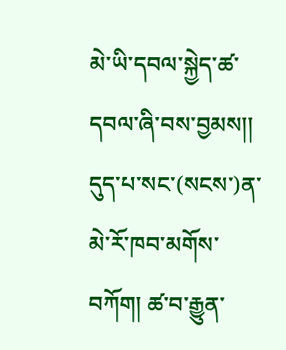མེ་ཡི་དབལ་སྐྱེད་ཚ་དབལ་ཞི་བས་བྱམས།། དུད་པ་སང་(སངས་)ན་མེ་རོ་ཁབ་མགོས་བཀོག། ཚ་བ་རྒྱུན་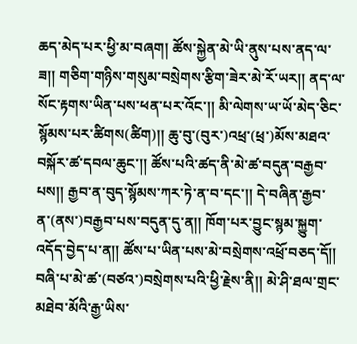ཆད་མེད་པར་ཕྱི་མ་བཞག། ཚོས་སྐྱེན་མེ་ཡི་ནུས་པས་ནད་ལ་ཟ།། གཅིག་གཉིས་གསུམ་བསྲེགས་རྩིག་ཟེར་མེ་རོ་ཡར།། ནད་ལ་སོང་རྟགས་ཡིན་པས་ཕན་པར་འོང་།། མི་ལེགས་ཡ་ཡོ་མེད་ཅིང་སྙོམས་པར་ཚིགས(ཚིག)།། ཆུ་བུ་(བུར་)འཕྲ་(ཕྲ་)མོས་མཐའ་བསྐོར་ཚ་དབལ་ཆུང་།། ཚོས་པའི་ཚད་ནི་མེ་ཚ་བདུན་བརྒྱབ་པས།། རྒྱབ་ན་བུད་སྙོམས་ཀར་ཏེ་ན་བ་དང་།། དེ་བཞིན་རྒྱབ་ན་(ནས་)བརྒྱབ་པས་བདུན་དུ་ན།། ཁོག་པར་བྱུང་སྙམ་སྐྱུག་འདོད་བྱེད་པ་ན།། ཚོས་པ་ཡིན་པས་མེ་བསྲེགས་འཕྲོ་བཅད་དོ།། བཞི་པ་མེ་ཚ་(བཙའ་)བསྲེགས་པའི་ཕྱི་རྗེས་ནི།། མེ་ཤི་ཐལ་གྲང་མཐེབ་མོའི་རྒྱ་ཡིས་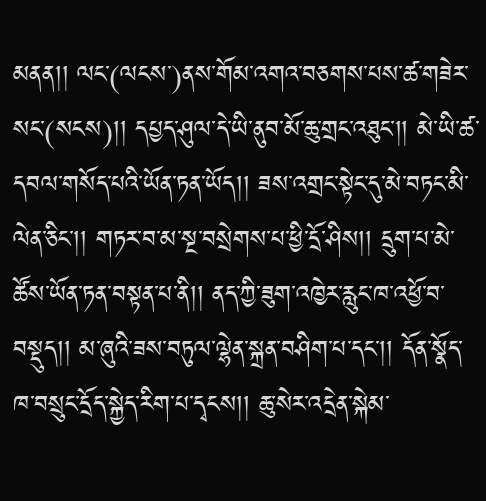མནན།། ལང་(ལངས་)ནས་གོམ་འགའ་བཅགས་པས་ཚ་གཟེར་སང་(སངས)།། དཔྱད་ཤུལ་དེ་ཡི་ནུབ་མོ་ཆུ་གྲང་འཐུང་།། མེ་ཡི་ཚ་དབལ་གསོད་པའི་ཡོན་ཏན་ཡོད།། ཟས་འགྲང་སྟེང་དུ་མེ་བཏང་མི་ལེན་ཅིང་།། གཏར་བ་མ་སྔ་བསྲེགས་པ་ཕྱི་དྲོ་ཤིས།། དྲུག་པ་མེ་ཚོས་ཡོན་ཏན་བསྟན་པ་ནི།། ནད་ཀྱི་ཟུག་འཁྱེར་རླུང་ཁ་འཕྱོ་བ་བསྡུད།། མ་ཞུའི་ཟས་བཏུལ་ལྷེན་སྐྲན་བཤིག་པ་དང་།། དོན་སྣོད་ཁ་བསྲུང་དྲོད་སྐྱེད་རིག་པ་དྭངས།། ཆུ་སེར་འདྲེན་སྐེམ་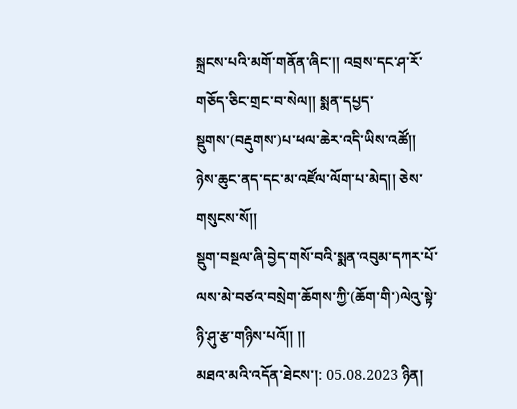སྐྲངས་པའི་མགོ་གནོན་ཞིང་།། འབྲས་དང་ཤ་རོ་གཅོད་ཅིང་གྲང་བ་སེལ།། སྨན་དཔྱད་སྡུགས་(བརྡུགས་)པ་ཕལ་ཆེར་འདི་ཡིས་འཚོ།། ཉེས་ཆུང་ནད་དང་མ་འཛོལ་ལོག་པ་མེད།། ཅེས་གསུངས་སོ།།
སྡུག་བསྔལ་ཞི་བྱེད་གསོ་བའི་སྨན་འབུམ་དཀར་པོ་ལས་མེ་བཙའ་བསྲེག་ཆོགས་ཀྱི་(ཆོག་གི་)ལེའུ་སྟེ་ཉི་ཤུ་རྩ་གཉིས་པའོ།། །།
མཐའ་མའི་འདོན་ཐེངས་།: 05.08.2023 ཉིན།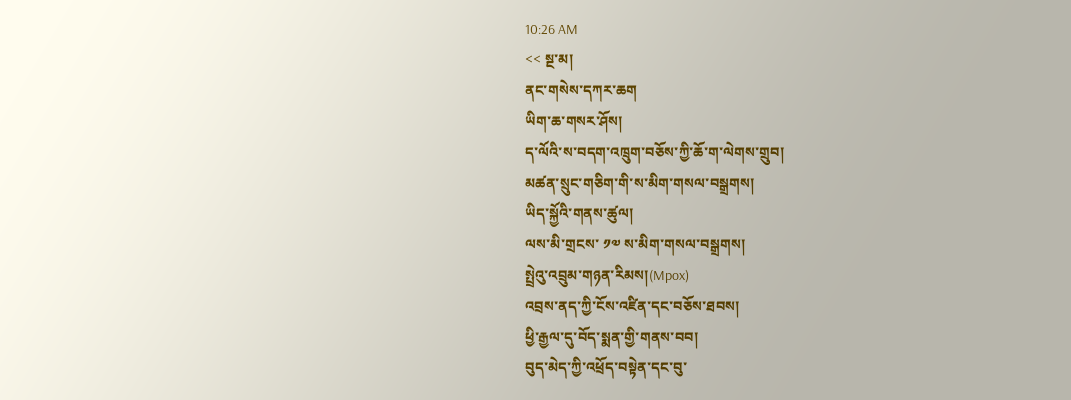10:26 AM
<< སྔ་མ།
ནང་གསེས་དཀར་ཆག
ཡིག་ཆ་གསར་ཤོས།
ད་ལོའི་ས་བདག་འཁྲུག་བཅོས་ཀྱི་ཆོ་ག་ལེགས་གྲུབ།
མཚན་སྲུང་གཅིག་གི་ས་མིག་གསལ་བསྒྲགས།
ཡིད་སྐྱོའི་གནས་ཚུལ།
ལས་མི་གྲངས་ ༡༧ ས་མིག་གསལ་བསྒྲགས།
སྤྲེའུ་འབྲུམ་གཉན་རིམས།(Mpox)
འབྲས་ནད་ཀྱི་ངོས་འཛིན་དང་བཅོས་ཐབས།
ཕྱི་རྒྱལ་དུ་བོད་སྨན་གྱི་གནས་བབ།
བུད་མེད་ཀྱི་འཕྲོད་བསྟེན་དང་བུ་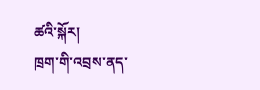ཚའི་སྐོར།
ཁྲག་གི་འབྲས་ནད་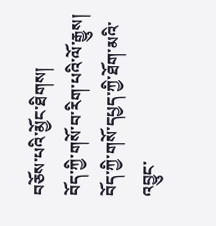བཅོས་པའི་མྱོང་ཐིགས།
བོད་ཀྱི་གསོ་བ་རིག་པའི་ལོ་རྒྱུས།
བོད་ཀྱི་གསོ་དཔྱད་ཀྱི་ཐོག་མའི་འབྱུང་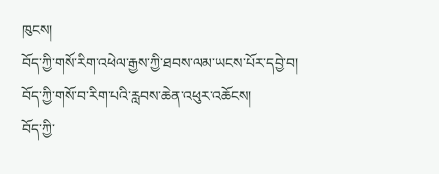ཁུངས།
བོད་ཀྱི་གསོ་རིག་འཕེལ་རྒྱས་ཀྱི་ཐབས་ལམ་ཡངས་པོར་དབྱེ་བ།
བོད་ཀྱི་གསོ་བ་རིག་པའི་རླབས་ཆེན་འཕུར་འཆོངས།
བོད་ཀྱི་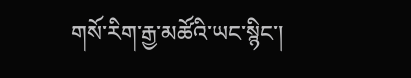གསོ་རིག་རྒྱ་མཚོའི་ཡང་སྙིང་།